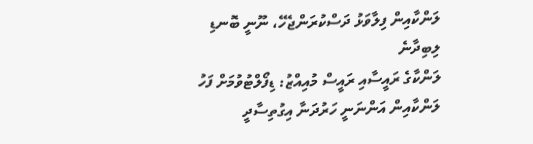ލަންކާއިން ފިލާވަޅު ދަސްކުރަންޖެހޭ، ނޫނީ ބޮނޑި ލިބިދާނެ
ލަންކާގެ ރައީސާއި ރައީސް މުއިއްޒު: ޑިފޯލްޓުވުމަށް ފަހު ލަންކާއިން އަންނަނީ ހަރުދަނާ އިގުތިސާދީ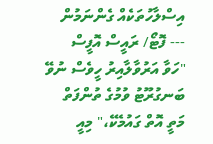އިސްލާހުތަކެއް ގެންނަމުން --- ފޮޓޯ/ ރައީސް އޮފީސް
"ހަވާ އަރުވާލާއިރު ހީވެސް ނުވޭ ބަނގުރޫޓު ވުމުގެ ތުންފަތް މަތީ އޮތް ގައުމެކޭ،" މިއީ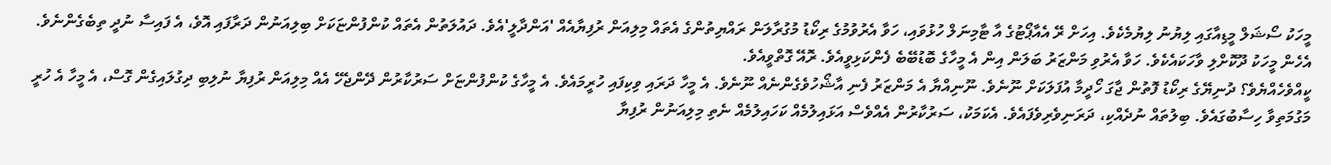މީހަކު ސޯޝަލް މީޑިއާގައި ލިޔުނު ލިޔުމެކެވެ. އިހަށް ރޭ އެއާޕޯޓުގެ އާ ޓާމިނަލް ހުޅުވައި، ހަވާ އެރުވުމުގެ ރިކޯޑު މުގުރާލަން ރައްޔިތުންގެ އެތައް މިލިއަން ރުފިޔާއެއް 'އަންދާލީ'އެވެ. ދައުލަތުން އެތައް ކުންފުންޏަކަށް ބިލިއަނުން ދަރާފައި އޮވެ، އެ ފައިސާ ނުދީ ތިބެގެންނެވެ.
އެހެން މީހަކު ދޫކޮށްލި ވާހަކައެކެވެ. ހަވާ އެރުވި މަންޒަރު ބަލަން އިން އެ މީހާގެ ބޮޑުބޭބެ ފެންކަޅިވީއެވެ. ރޮއޭ ގޮތްވީއެވެ.
ކީއްވެހެއްޔެވެ؟ ދުނިޔޭގެ ރިކޯޑު ފޮތުން ޖާގަ ހޯދީމާ އުފަލަކަށް ނޫނެވެ. ނޫނިއްޔާ އެ މަންޒަރު ފެނި އާޝޯހުވެގެންނެއް ނޫނެވެ. އެ މީހާ ދަރައި ވިކިފައި ހުރީމައެވެ. އެ މީހާގެ ކުންފުންޏަށް ސަރުކާރުން ދޭންޖެހޭ އެއް މިލިއަން ރުފިޔާ ނުލިބި ދިގުލައިގެން ގޮސް، އެ މީހާ އެ ހުރީ މަގުމަތިވާ ހިސާބުގައެވެ. ބިލުތައް ނުދެއްކި، ދަރަނިވެރިވެފައެވެ. އެކަމަކު، ސަރުކާރުން އެއްވެސް އަޅައިލުމެއް ކަހައިލުމެއް ނެތި މިލިއަނުން ރުފިޔާ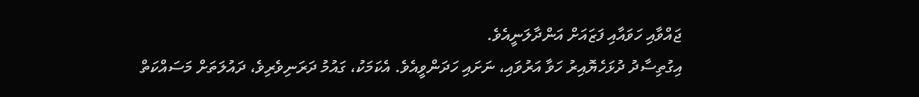ޖައްވާއި ހަވައާއި ފަޒައަށް އަންދާލަނީއެވެ.
އިގުތިސާދު ދުޅަހެޔޮއިރު ހަވާ އަރުވައި، ނަށައި ހަދަންވީއެވެ. އެކަމަކު، ގައުމު ދަރަނިވެރިވެ، ދައުލަތަށް މަސައްކަތް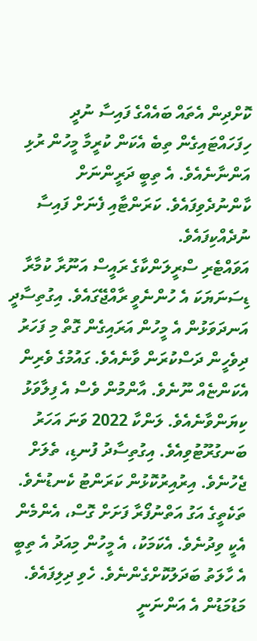ކޮށްދިން އެތައް ބައެއްގެ ފައިސާ ނުދީ ހިފަހައްޓައިގެން ތިބެ އެކަން ކުރީމާ މީހުން ރުޅި އަންނާނެއެވެ. އެ ތިބީ ދަރީންނަށް ކާންނުދެވިފައެވެ. ކަރަންޓާއި ފެނަށް ފައިސާ ނުދެއްކިފައެވެ.
އަވައްޓެރި ސްރީލަންކާގެ ރައީސް އަނޫރާ ކުމާރާ ޑިސަނަޔަކަ އެ ހުންނެވީ ރާއްޖޭގައެވެ. އިގުތިސާދީ އަނދަވަޅުން އެ މީހުން އަރައިގެން ގޮތް މި ފަހަރު ދިވެހީން ދަސްކުރަން ވާނެއެވެ. ގައުމުގެ ވެރިން އެކަންޏެއް ނޫނެވެ. އާންމުން ވެސް އެ ފިލާވަޅު ކިޔަންވާނެއެވެ. ލަންކާ 2022 ވަނަ އަހަރު ބަނގުރޫޓުވިއެވެ. އިގުތިސާދު ފުނޑި، ތެލަށް ޖެހުނެވެ. އިރުއިރުކޮޅުން ކަރަންޓު ކެނޑުނެވެ. ތަކެތީގެ އަގު އަތްނުފޯރާ ފަށަށް ގޮސް، އެންމެން އެކީ ވިދުނެވެ. އެކަމަކު، އެ މީހުން މިއަދު އެ ތިބީ އެ ހާލަތު ބަދަލުކޮށްގެންނެވެ. ހެވި ދިލިފައެވެ. މަޑުމަޑުން އެ އަންނަނީ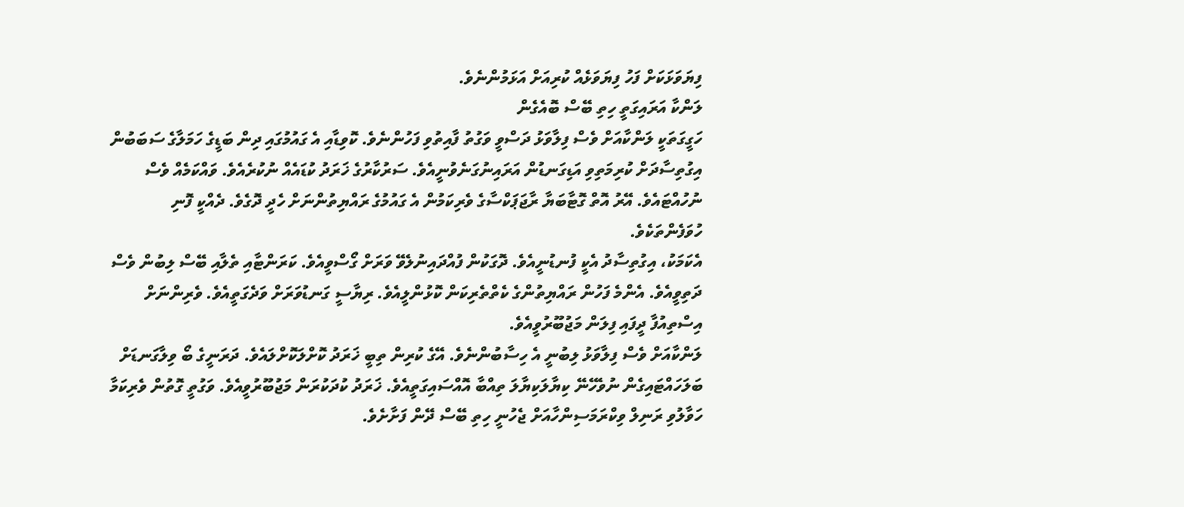ފިޔަވަޅަކަށް ފަހު ފިޔަވަޅެއް ކުރިއަށް އަޅަމުންނެވެ.
ލަންކާ އަރައިގަތީ ހިތި ބޭސް ބޮއެގެން
ހަގީގަތަކީ ލަންކާއަށް ވެސް ފިލާވަޅު ދަސްވީ ވަގުތު ފާއިތުވި ފަހުންނެވެ. ކޮވިޑާއި އެ ގައުމުގައި ދިން ބަޑީގެ ހަމަލާގެ ސަބަބުން އިގުތިސާދަށް ކުރިމަތިވި އަޑިގަނޑުން އަރައިނުގަނެވުނީއެވެ. ސަރުކާރުގެ ޚަރަދު ކުޑައެއް ނުކުރެއެވެ. ވައްކަމެއް ވެސް ނުހުއްޓައެވެ. އޭރު އޮތް ގޮޓާބަޔާ ރާޖަޕަކްސާގެ ވެރިކަމުން އެ ގައުމުގެ ރައްޔިތުންނަށް ހެދީ ދޮގެވެ. ދެއްކީ ފޮނި ހުވަފެންތަކެވެ.
އެކަމަކު، އިގުތިސާދު އެކީ ފުނޑުނީއެވެ. ދޮގަކުން ފުއްދައިނުލެވޭ ވަރަށް ގޯސްވީއެވެ. ކަރަންޓާއި ތެލާއި ބޭސް ލިބުން ވެސް ދަތިވީއެވެ. އެންމެ ފަހުން ރައްޔިތުންގެ ކެތްތެރިކަން ކޮޅުންލީއެވެ. ރިޔާސީ ގަނޑުވަރަށް ވަދެގަތީއެވެ. ވެރިންނަށް އިސްތިއުފާ ދީފައި ފިލަން މަޖުބޫރުވީއެވެ.
ލަންކާއަށް ވެސް ފިލާވަޅު ލިބުނީ އެ ހިސާބުންނެވެ. އޭގެ ކުރިން ތިބީ ޚަރަދު ކޮށްލަކޮށްލައެވެ. ދަރަނީގެ ބޯ ވިލާގަނޑަށް ބަލަހައްޓައިގެން ނުވެހޭނޭ ކިޔާލަކިޔާލަ ތިއްބާ އޮއްސައިގަތީއެވެ. ޚަރަދު ކުދަކުރަން މަޖުބޫރުވީއެވެ. ވަގުތީ ގޮތުން ވެރިކަމާ ހަވާލުވި ރަނިލް ވިކްރަމަސިންހާއަށް ޖެހުނީ ހިތި ބޭސް ދޭން ފަށާށެވެ.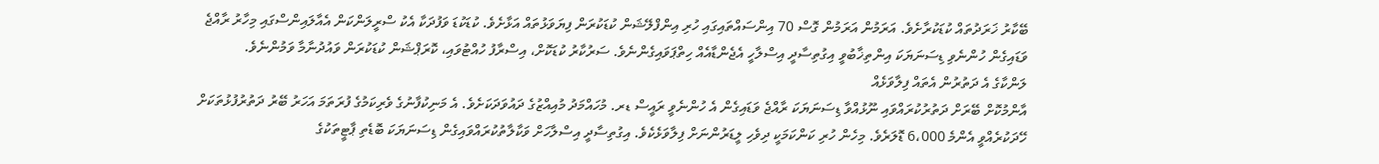ބޭކާރު ޚަރަދުތައް ކުޑަކުރާށެވެ. އަރަމުން އަރަމުން ގޮސް 70 އިންސައްތައިގައި ހުރި އިންފްލޭޝަން ކުޑަކުރަން ފިޔަވަޅުތައް އަޅާށެވެ. ކުޑަކުޑަ ވަފުދަކާ އެކު ސްރީލަންކަން އެއާލައިންސްގައި މިހާރު ރާއްޖެ ވަޑައިގެން ހުންނެވި ޑިސަނަޔަކަ އިންތިޚާބުވީ އިގުތިސާދީ އިސްލާހީ އެޖެންޑާއެއް ހިތްޕަވައިގެންނެވެ. ސަރުކާރު ކުޑަކޮށް، އިސްރާފު ހުއްޓުވައި، ކޮރަޕްޝަން ކުޑަކުރަން ވައުދުނާމާ ވަމުންނެވެ.
ލަންކާގެ އެ ދަތުރުން އެތައް ފިލާވަޅެއް
އާންމުކޮށް ބޭރަށް ދަތުރުކުރައްވައި ނޫޅުއްވާ ޑިސަނަޔަކަ ރާއްޖެ ވަޑައިގެން އެ ހުންނެވީ ރައީސް ޑރ. މުހައްމަދު މުއިއްޒުގެ ދައުވަދަކަށެވެ. އެ މަނިކުފާނުގެ ވެރިކަމުގެ ފުރަތަމަ އަހަރު ބޭރު ދަތުރުފުޅުތަކަށް ހޭދަކުރެއްވީ އެންމެ 6،000 ޑޮލަރެވެ. މިހެން ހުރި ކަންކަމަކީ ދިވެހި ލީޑަރުންނަށް ފިލާވަޅެކެވެ. އިގުތިސާދީ އިސްލާހަށް ވަކާލާތުކުރައްވައިގެން ޑިސަނަޔަކަ ބޮޑެތި ޕާޓީތަކުގެ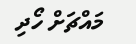މައްޗަށް ހޯދި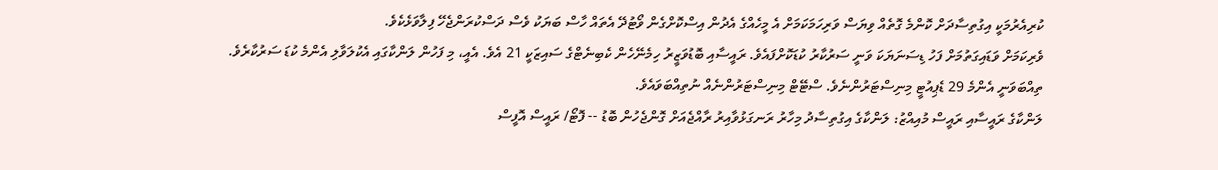ކުރިއެރުމަކީ އިގުތިސާދަށް ކޮންމެ ގޮތެއް ވިޔަސް ވަރިހަމަކަމަށް އެ މީހެއްގެ އެދުން އިސްކޮށްގެން ވޯޓުދޭ އެތައް ހާސް ބަޔަކު ވެސް ދަސްކުރަންޖެހޭ ފިލާވަޅެކެވެ.
ވެރިކަމަށް ވަޑައިގަތުމަށް ފަހު ޑިސަނަޔަކަ ވަނީ ސަރުކާރު ކުޑަކޮށްފައެވެ. ރައީސާއި ބޮޑުވަޒީރު ހިމެނޭހެން ކެބިނެޓްގެ ސައިޒަކީ 21 އެވެ. އެއީ، މި ފަހުން ލަންކާގައި އެކުލަވާލި އެންމެ ކުޑަ ސަރުކާރެވެ. ތިއްބަވަނީ އެންމެ 29 ޑެޕިއުޓީ މިނިސްޓަރުންނެވެ. ސްޓޭޓް މިނިސްޓަރުންނެއް ނުތިއްބަވައެވެ.
ލަންކާގެ ރައީސާއި ރައީސް މުއިއްޒު: ލަންކާގެ އިގުތިސާދު މިހާރު ރަނގަޅުވާއިރު ރާއްޖެއަށް ގޮންޖެހުން ބޮޑު -- ފޮޓޯ/ ރައީސް އޮފީސް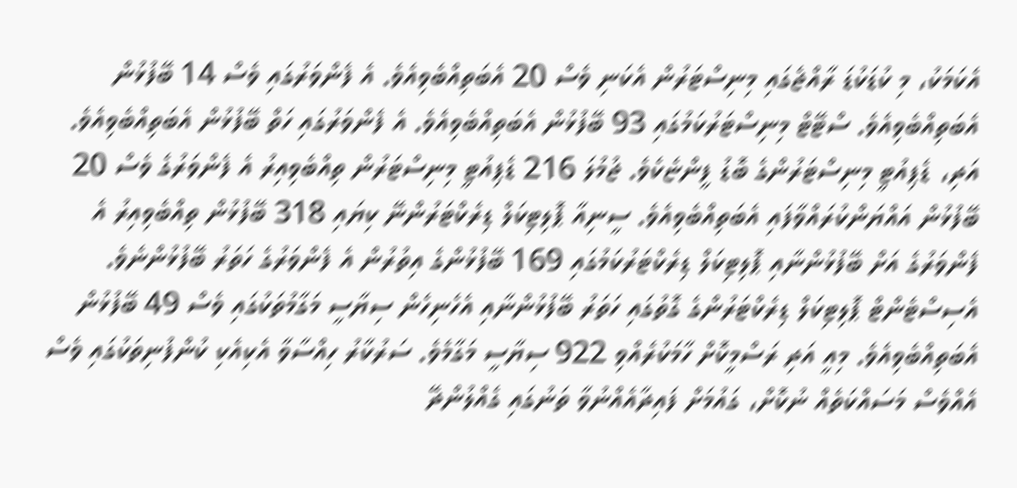އެކަމަކު، މި ކުޑަކުޑަ ރާއްޖެގައި މިނިސްޓަރުން އެކަނި ވެސް 20 އެބަތިއްބެވިއެވެ. އެ ފެންވަރުގައި ވެސް 14 ބޭފުޅުން އެބަތިއްބެވިއެވެ. ސްޓޭޓް މިނިސްޓަރުކަމުގައި 93 ބޭފުޅުން އެބަތިއްބެވިއެވެ. އެ ފެންވަރުގައި ހަތް ބޭފުޅުން އެބަތިއްބެވިއެވެ. އަދި، ޑެޕިއުޓީ މިނިސްޓަރުންގެ ބޮޑު ފީންޏެކެވެ. ޖުމުލަ 216 ޑެޕިއުޓީ މިނިސްޓަރުން ތިއްބެވިއިރު އެ ފެންވަރުގެ ވެސް 20 ބޭފުޅުން އައްޔަންކުރައްވާފައި އެބަތިއްބެވިއެވެ. ސީނިއާ ޕޮލިޓިކަލް ޑިރެކްޓަރުންނޭ ކިޔައި 318 ބޭފުޅުން ތިއްބެވިއިރު އެ ފެންވަރުގެ އަށް ބޭފުޅުންނާއި ޕޮލިޓިކަލް ޑިރެކްޓަރުކަމުގައި 169 ބޭފުޅުންގެ އިތުރުން އެ ފެންވަރުގެ ހަތަރު ބޭފުޅުންނެވެ. އެސިސްޓެންޓް ޕޮލިޓިކަލް ޑިރެކްޓަރުންގެ ގޮތުގައި ހަތަރު ބޭފުޅުންނާއި އެހެނިހެން ސިޔާސީ މަގާމުތަކުގައި ވެސް 49 ބޭފުޅުން އެބަތިއްބެވިއެވެ. މިއީ އަދި ރަސްމީކޮށް ހާމަކުރެއްވި 922 ސިޔާސީ މަގާމެވެ. ސަރުކާރު ހިއްސާވާ އެކިއެކި ކުންފުނިތަކުގައި ވެސް އެއްވެސް މަސައްކަތެއް ނުކޮށް، ގައުމަށް ފައިދާއެއްނުވާ ތަނުގައި ގެއްލުންދޭ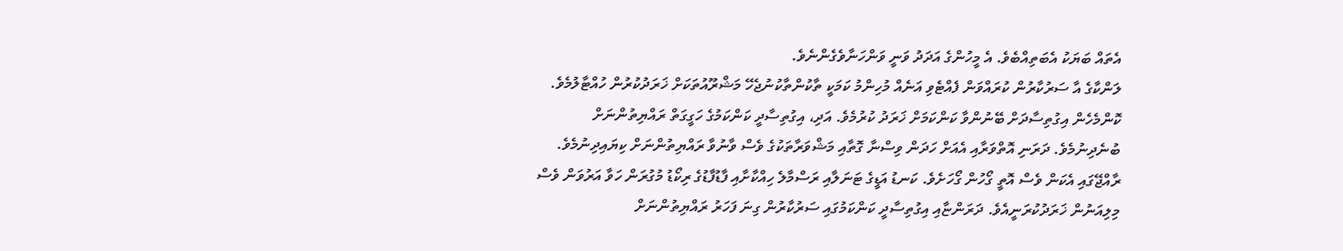އެތައް ބަޔަކު އެބަތިއްބެވެ. އެ މީހުންގެ އަދަދު ވަނީ ވަންހަނާވެގެންނެވެ.
ލަންކާގެ އާ ސަރުކާރުން ކުރައްވަން ފެއްޓެވި އަނެއް މުހިންމު ކަމަކީ ތާކުންތާކުނުޖެހޭ މަޝްރޫއުތަކަށް ޚަރަދުކުރުން ހުއްޓާލުމެވެ. ކޮންމެހެން އިގުތިސާދަށް ބޭނުންވާ ކަންކަމަށް ޚަރަދު ކުރުމެވެ. އަދި، އިގުތިސާދީ ކަންކަމުގެ ހަގީގަތް ރައްޔިތުންނަށް ބުނެދިނުމެވެ. ދަރަނި އޮތްވަރާއި އެއަށް ހަދަން ވިސްނާ ގޮތާއި މަޝްވަރާތަކުގެ ވެސް ވާނުވާ ރައްޔިތުންނަށް ކިޔައިދިނުމެވެ.
ރާއްޖޭގައި އެކަން ވެސް އޮތީ ގޯހުން ގޯހަށެވެ. ކަނޑު އަޑީގެ ޓަނަލާއި ރަސްމާލެ ހިއްކާށާއި ފާޑުފާޑުގެ ރިކޯޑު މުގުރަން ހަވާ އަރުވަން ވެސް މިލިއަނުން ޚަރަދުކުރަނީއެވެ. ދަރަންޏާއި އިގުތިސާދީ ކަންކަމުގައި ސަރުކާރުން ގިނަ ފަހަރު ރައްޔިތުންނަށް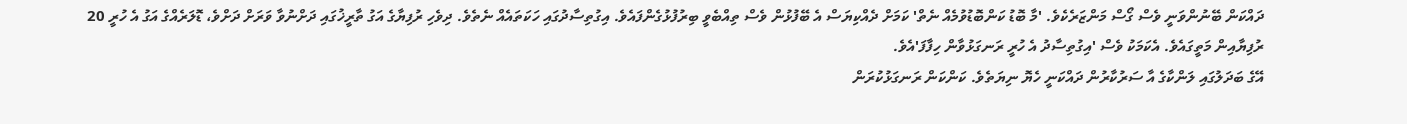ދައްކަން ބޭނުންވަނީ ވެސް ގޯސް މަންޒަރެކެވެ. 'މާ ބޮޑު ކަންބޮޑުވުމެއް ނެތް' ކަމަށް ދެއްކިޔަސް އެ ބޭފުޅުން ވެސް ތިއްބެވީ ބިރުފުޅުގެންފައެވެ. އިގުތިސާދުގައި ހަކަތައެއް ނެތެވެ. ދިވެހި ރުފިޔާގެ އަގު ތާރީޚުގައި ދަށްނުވާ ވަރަށް ދަށްވެ، ޑޮލަރެއްގެ އަގު އެ ހުރީ 20 ރުފިޔާއިން މަތީގައެވެ. އެކަމަކު ވެސް 'އިގުތިސާދު އެ ހުރީ ރަނގަޅުވާން ހިފާފަ'އެވެ.
އޭގެ ބަދަލުގައި ލަންކާގެ އާ ސަރުކާރުން ދައްކަނީ ހެޔޮ ނިޔަތެވެ. ކަންކަން ރަނގަޅުކުރަން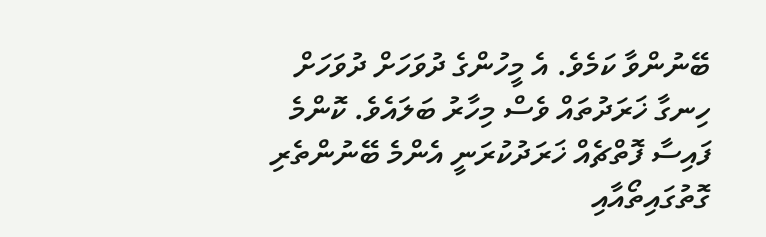ބޭނުންވާ ކަމެވެ. އެ މީހުންގެ ދުވަހަށް ދުވަހަށް ހިނގާ ޚަރަދުތައް ވެސް މިހާރު ބަލައެވެ. ކޮންމެ ފައިސާ ފޮތްޗެއް ޚަރަދުކުރަނީ އެންމެ ބޭނުންތެރި ގޮތުގައިތޯއާއި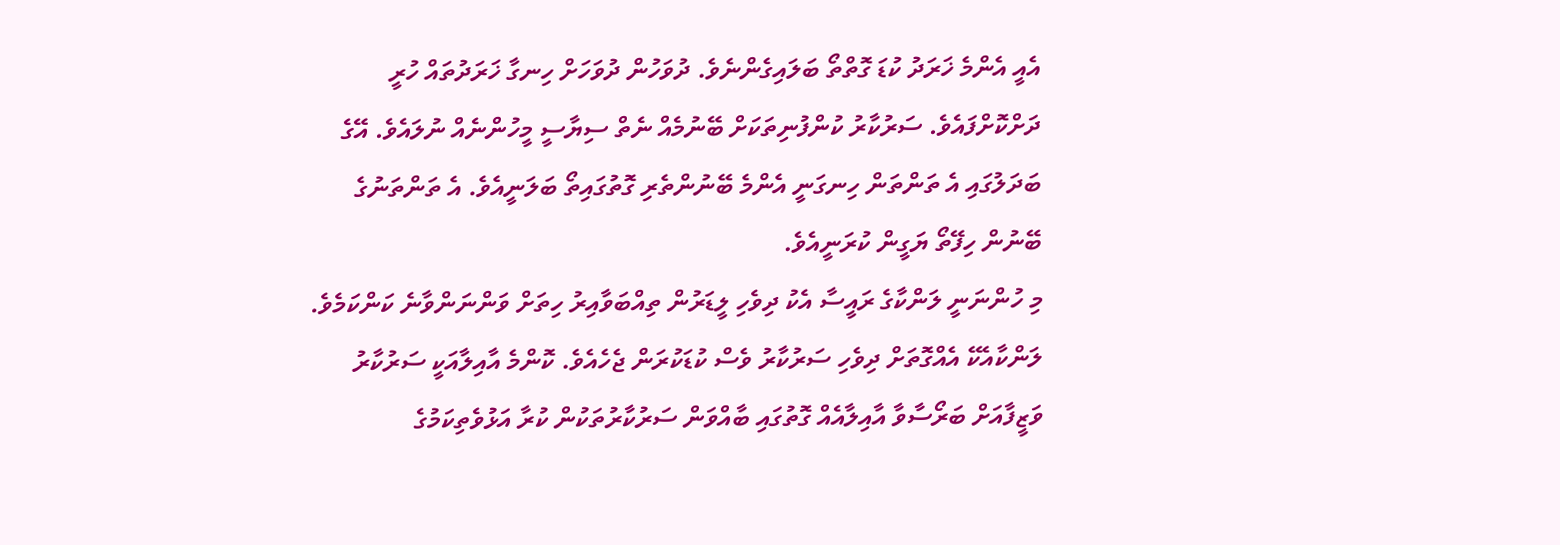އެއީ އެންމެ ޚަރަދު ކުޑަ ގޮތްތޯ ބަލައިގެންނެވެ. ދުވަހުން ދުވަހަށް ހިނގާ ޚަރަދުތައް ހުރީ ދަށްކޮށްފައެވެ. ސަރުކާރު ކުންފުނިތަކަށް ބޭނުމެއް ނެތް ސިޔާސީ މީހުންނެއް ނުލައެވެ. އޭގެ ބަދަލުގައި އެ ތަންތަން ހިނގަނީ އެންމެ ބޭނުންތެރި ގޮތުގައިތޯ ބަލަނީއެވެ. އެ ތަންތަނުގެ ބޭނުން ހިފޭތޯ ޔަގީން ކުރަނީއެވެ.
މި ހުންނަނީ ލަންކާގެ ރައީސާ އެކު ދިވެހި ލީޑަރުން ތިއްބަވާއިރު ހިތަށް ވަންނަންވާނެ ކަންކަމެވެ.
ލަންކާއެކޭ އެއްގޮތަށް ދިވެހި ސަރުކާރު ވެސް ކުޑަކުރަން ޖެހެއެވެ. ކޮންމެ އާއިލާއަކީ ސަރުކާރު ވަޒީފާއަށް ބަރޯސާވާ އާއިލާއެއް ގޮތުގައި ބާއްވަން ސަރުކާރުތަކުން ކުރާ އަޅުވެތިކަމުގެ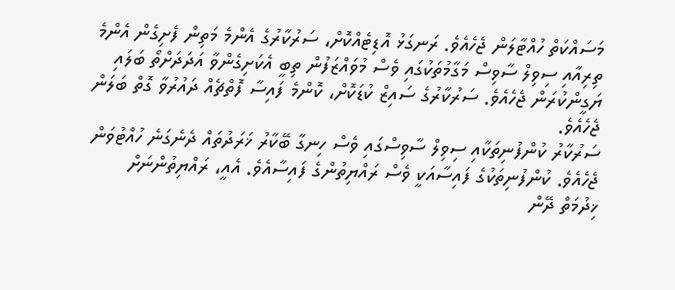މަސައްކަތް ހުއްޓާލަން ޖެހެއެވެ. ރަނގަޅު އޮޑިޓެއްކޮށް، ސަރުކާރުގެ އެންމެ މަތިން ފެށިގެން އެންމެ ތިރިއާއި ސިވިލް ސާވިސް މަގާމުތަކުގައި ވެސް މުވައްޒަފުން ތިބީ އެކަށިގެންވާ އަދަދަށްތޯ ބަލައި ޔަގީންކުރަން ޖެހެއެވެ. ސަރުކާރުގެ ސައިޒް ކުޑަކޮށް، ކޮންމެ ފައިސާ ފޮތްޗެއް ދައުރުވާ ގޮތް ބަލަން ޖެހެއެވެ.
ސަރުކާރު ކުންފުނިތަކާއި ސިވިލް ސާވިސްގައި ވެސް ހިނގާ ބޭކާރު ޚަރަދުތައް ދެނެގަނެ ހުއްޓުވަން ޖެހެއެވެ. ކުންފުނިތަކުގެ ފައިސާއަކީ ވެސް ރައްޔިތުންގެ ފައިސާއެވެ. އެއީ، ރައްޔިތުންނަށް ޚިދުމަތް ދޭން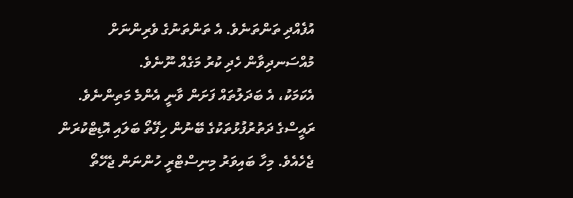އުފެއްދި ތަންތަނެވެ. އެ ތަންތަނުގެ ވެރިންނަށް މުއްސަނދިވާން ހެދި ކުރު މަގެއް ނޫނެވެ.
އެކަމަކު، އެ ބަދަލުތައް ފަށަން ވާނީ އެންމެ މަތިންނެވެ. ރައީސްގެ ދަތުރުފުޅުތަކުގެ ބޭނުން ހިފޭތޯ ބަލައި އޮޑިޓްކުރަން ޖެހެއެވެ. މިހާ ބައިވަރު މިނިސްޓްރީ ހުންނަން ޖެހޭތޯ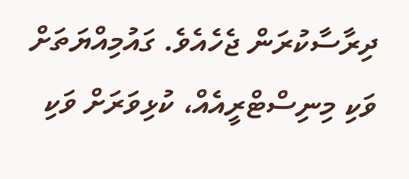ދިރާސާކުރަން ޖެހެއެވެ. ގައުމިއްޔަތަށް ވަކި މިނިސްޓްރީއެއް، ކުޅިވަރަށް ވަކި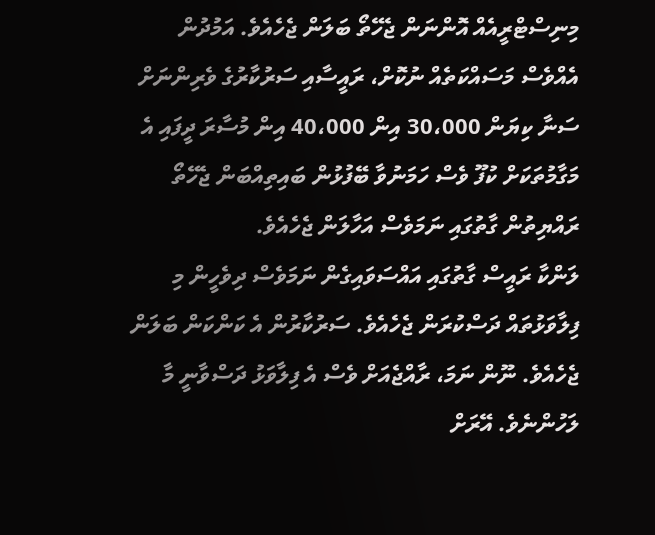މިނިސްޓްރީއެއް އޮންނަން ޖެހޭތޯ ބަލަން ޖެހެއެވެ. އަމުދުން އެއްވެސް މަސައްކަތެއް ނުކޮށް، ރައީސާއި ސަރުކާރުގެ ވެރިންނަށް ސަނާ ކިޔަން 30،000 އިން 40،000 އިން މުސާރަ ދީފައި އެ މަގާމުތަކަށް ކުފޫ ވެސް ހަމަނުވާ ބޭފުޅުން ބައިތިއްބަން ޖެހޭތޯ ރައްޔިތުން ގާތުގައި ނަމަވެސް އަހާލަން ޖެހެއެވެ.
ލަންކާ ރައީސް ގާތުގައި އައްސަވައިގެން ނަމަވެސް ދިވެހީން މި ފިލާވަޅުތައް ދަސްކުރަން ޖެހެއެވެ. ސަރުކާރުން އެ ކަންކަން ބަލަން ޖެހެއެވެ. ނޫން ނަމަ، ރާއްޖެއަށް ވެސް އެ ފިލާވަޅު ދަސްވާނީ މާ ލަހުންނެވެ. އޭރަށް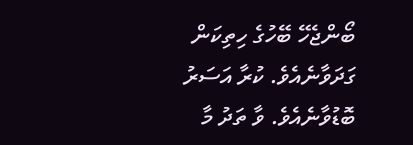ބޯންޖެހޭ ބޭހުގެ ހިތިކަން ގަދަވާނެއެވެ. ކުރާ އަސަރު ބޮޑުވާނެއެވެ. ވާ ތަދު މާ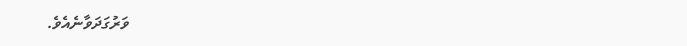ވަރުގަދަވާނެއެވެ.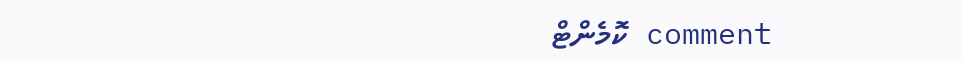comment ކޮމެންޓް